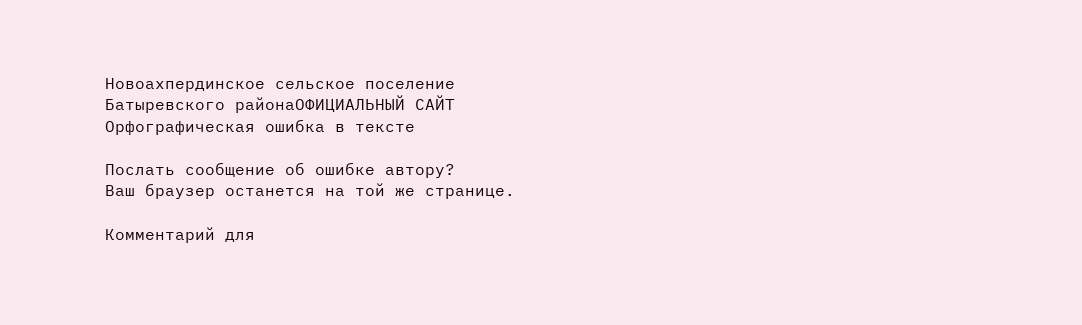Новоахпердинское сельское поселение Батыревского районаОФИЦИАЛЬНЫЙ САЙТ
Орфографическая ошибка в тексте

Послать сообщение об ошибке автору?
Ваш браузер останется на той же странице.

Комментарий для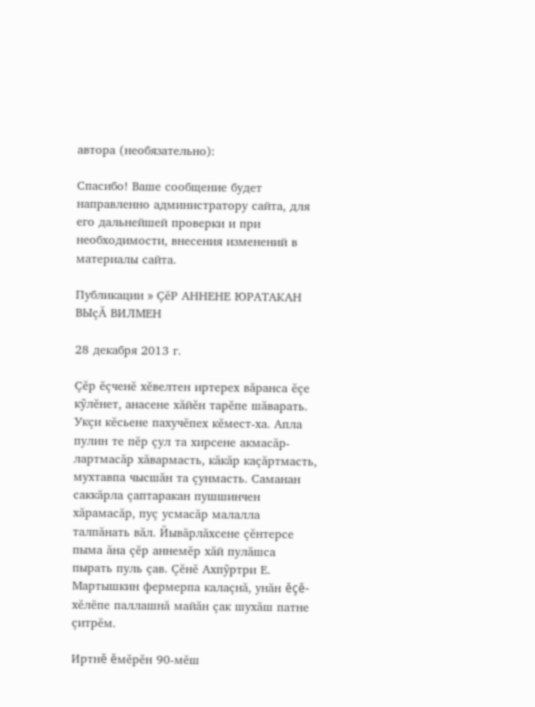автора (необязательно):

Спасибо! Ваше сообщение будет направленно администратору сайта, для его дальнейшей проверки и при необходимости, внесения изменений в материалы сайта.

Публикации » ÇĕР АННЕНЕ ЮРАТАКАН ВЫçĂ ВИЛМЕН

28 декабря 2013 г.

Çĕр ĕçченĕ хĕвелтен иртерех вăранса ĕçе кỹлĕнет, анасене хăйĕн тарĕпе шăварать. Укçи кĕсьене пахучĕпех кĕмест-ха. Апла пулин те пĕр çул та хирсене акмасăр-лартмасăр хăвармасть, кăкăр каçăртмасть, мухтавпа чысшăн та çунмасть. Саманан саккăрла çаптаракан пушшинчен хăрамасăр, пуç усмасăр малалла талпăнать вăл. Йывăрлăхсене çĕнтерсе пыма ăна çĕр аннемĕр хăй пулăшса пырать пуль çав. Çĕнĕ Ахпỹртри Е. Мартышкин фермерпа калаçнă, унăн ĕçĕ-хĕлĕпе паллашнă майăн çак шухăш патне çитрĕм.

Иртнĕ ĕмĕрĕн 90-мĕш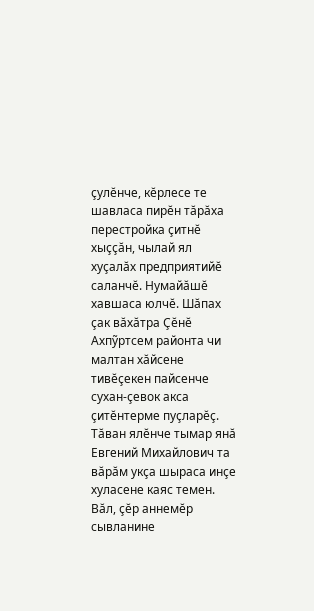çулĕнче, кĕрлесе те шавласа пирĕн тăрăха перестройка çитнĕ хыççăн, чылай ял хуçалăх предприятийĕ саланчĕ. Нумайăшĕ хавшаса юлчĕ. Шăпах çак вăхăтра Çĕнĕ Ахпỹртсем районта чи малтан хăйсене тивĕçекен пайсенче сухан-çевок акса çитĕнтерме пуçларĕç. Тăван ялĕнче тымар янă Евгений Михайлович та вăрăм укçа шыраса инçе хуласене каяс темен. Вăл, çĕр аннемĕр сывланине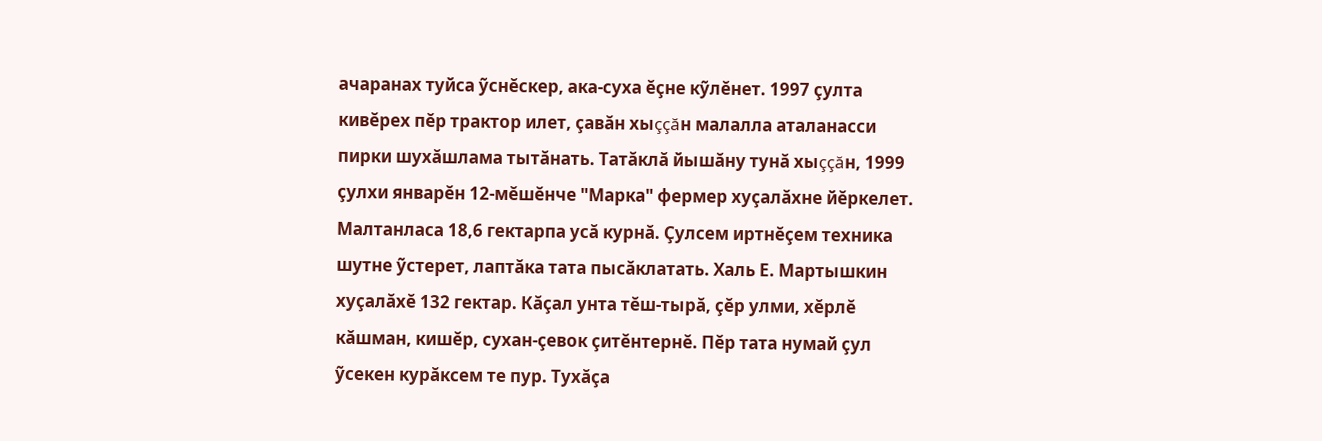ачаранах туйса ỹснĕскер, ака-суха ĕçне кỹлĕнет. 1997 çулта кивĕрех пĕр трактор илет, çавăн хыççăн малалла аталанасси пирки шухăшлама тытăнать. Татăклă йышăну тунă хыççăн, 1999 çулхи январĕн 12-мĕшĕнче "Марка" фермер хуçалăхне йĕркелет. Малтанласа 18,6 гектарпа усă курнă. Çулсем иртнĕçем техника шутне ỹстерет, лаптăка тата пысăклатать. Халь Е. Мартышкин хуçалăхĕ 132 гектар. Кăçал унта тĕш-тырă, çĕр улми, хĕрлĕ кăшман, кишĕр, сухан-çевок çитĕнтернĕ. Пĕр тата нумай çул ỹсекен курăксем те пур. Тухăçа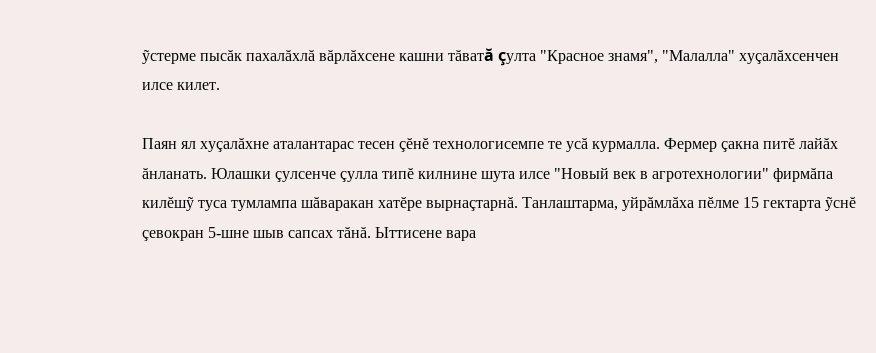ỹстерме пысăк пахалăхлă вăрлăхсене кашни тăватă çулта "Красное знамя", "Малалла" хуçалăхсенчен илсе килет.

Паян ял хуçалăхне аталантарас тесен çĕнĕ технологисемпе те усă курмалла. Фермер çакна питĕ лайăх ăнланать. Юлашки çулсенче çулла типĕ килнине шута илсе "Новый век в агротехнологии" фирмăпа килĕшỹ туса тумлампа шăваракан хатĕре вырнаçтарнă. Танлаштарма, уйрăмлăха пĕлме 15 гектарта ỹснĕ çевокран 5-шне шыв сапсах тăнă. Ыттисене вара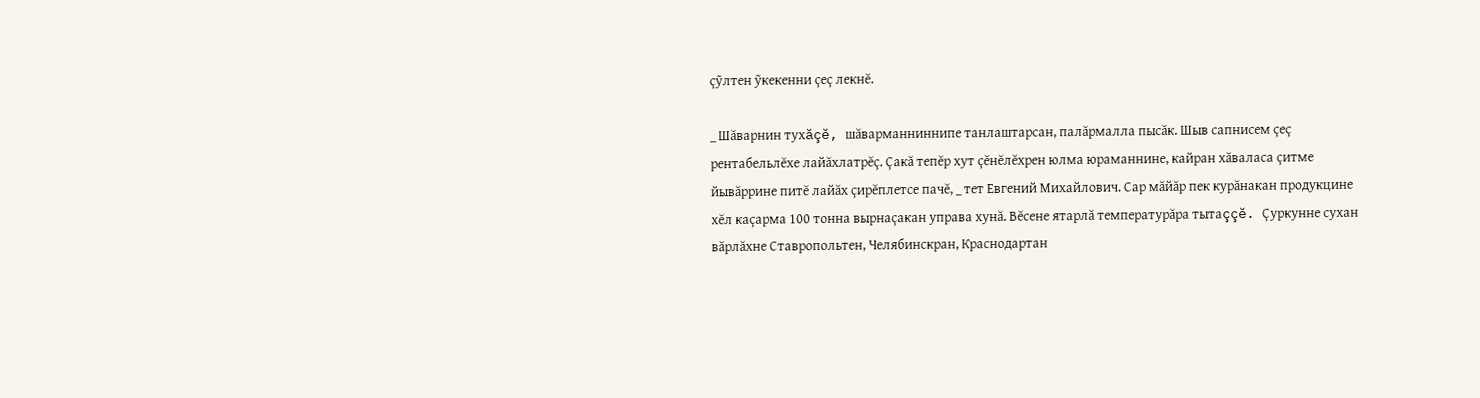çỹлтен ỹкекенни çеç лекнĕ.

_ Шăварнин тухăçĕ, шăварманниннипе танлаштарсан, палăрмалла пысăк. Шыв сапнисем çеç рентабельлĕхе лайăхлатрĕç. Çакă тепĕр хут çĕнĕлĕхрен юлма юраманнине, кайран хăваласа çитме йывăррине питĕ лайăх çирĕплетсе пачĕ, _ тет Евгений Михайлович. Сар мăйăр пек курăнакан продукцине хĕл каçарма 100 тонна вырнаçакан управа хунă. Вĕсене ятарлă температурăра тытаççĕ. Çуркунне сухан вăрлăхне Ставропольтен, Челябинскран, Краснодартан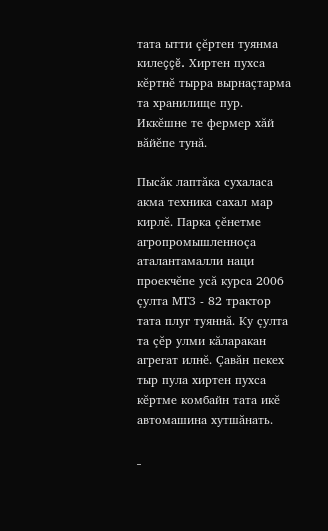тата ытти çĕртен туянма килеççĕ. Хиртен пухса кĕртнĕ тырра вырнаçтарма та хранилище пур. Иккĕшне те фермер хăй вăйĕпе тунă.

Пысăк лаптăка сухаласа акма техника сахал мар кирлĕ. Парка çĕнетме агропромышленноçа аталантамалли наци проекчĕпе усă курса 2006 çулта МТЗ - 82 трактор тата плуг туяннă. Ку çулта та çĕр улми кăларакан агрегат илнĕ. Çавăн пекех тыр пула хиртен пухса кĕртме комбайн тата икĕ автомашина хутшăнать.

_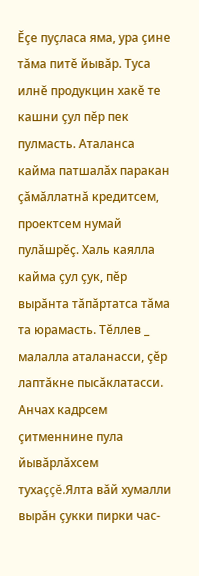Ĕçе пуçласа яма, ура çине тăма питĕ йывăр. Туса илнĕ продукцин хакĕ те кашни çул пĕр пек пулмасть. Аталанса кайма патшалăх паракан çăмăллатнă кредитсем, проектсем нумай пулăшрĕç. Халь каялла кайма çул çук, пĕр вырăнта тăпăртатса тăма та юрамасть. Тĕллев _ малалла аталанасси, çĕр лаптăкне пысăклатасси. Анчах кадрсем çитменнине пула йывăрлăхсем тухаççĕ.Ялта вăй хумалли вырăн çукки пирки час-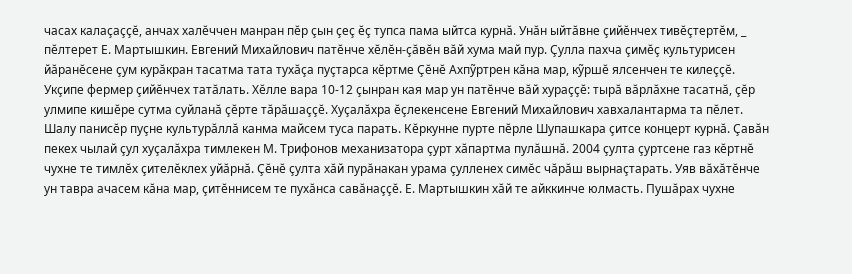часах калаçаççĕ, анчах халĕччен манран пĕр çын çеç ĕç тупса пама ыйтса курнă. Унăн ыйтăвне çийĕнчех тивĕçтертĕм, _ пĕлтерет Е. Мартышкин. Евгений Михайлович патĕнче хĕлĕн-çăвĕн вăй хума май пур. Çулла пахча çимĕç культурисен йăранĕсене çум курăкран тасатма тата тухăçа пуçтарса кĕртме Çĕнĕ Ахпỹртрен кăна мар, кỹршĕ ялсенчен те килеççĕ. Укçипе фермер çийĕнчех татăлать. Хĕлле вара 10-12 çынран кая мар ун патĕнче вăй хураççĕ: тырă вăрлăхне тасатнă, çĕр улмипе кишĕре сутма суйланă çĕрте тăрăшаççĕ. Хуçалăхра ĕçлекенсене Евгений Михайлович хавхалантарма та пĕлет. Шалу панисĕр пуçне культурăллă канма майсем туса парать. Кĕркунне пурте пĕрле Шупашкара çитсе концерт курнă. Çавăн пекех чылай çул хуçалăхра тимлекен М. Трифонов механизатора çурт хăпартма пулăшнă. 2004 çулта çуртсене газ кĕртнĕ чухне те тимлĕх çителĕклех уйăрнă. Çĕнĕ çулта хăй пурăнакан урама çулленех симĕс чăрăш вырнаçтарать. Уяв вăхăтĕнче ун тавра ачасем кăна мар, çитĕннисем те пухăнса савăнаççĕ. Е. Мартышкин хăй те айккинче юлмасть. Пушăрах чухне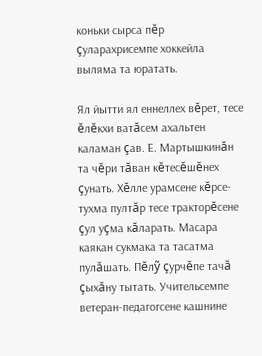коньки сырса пĕр çуларахрисемпе хоккейла выляма та юратать.

Ял йытти ял еннеллех вĕрет, тесе ĕлĕкхи ватăсем ахальтен каламан çав. Е. Мартышкинăн та чĕри тăван кĕтесĕшĕнех çунать. Хĕлле урамсене кĕрсе-тухма пултăр тесе тракторĕсене çул уçма кăларать. Масара каякан сукмака та тасатма пулăшать. Пĕлỹ çурчĕпе тачă çыхăну тытать. Учительсемпе ветеран-педагогсене кашнине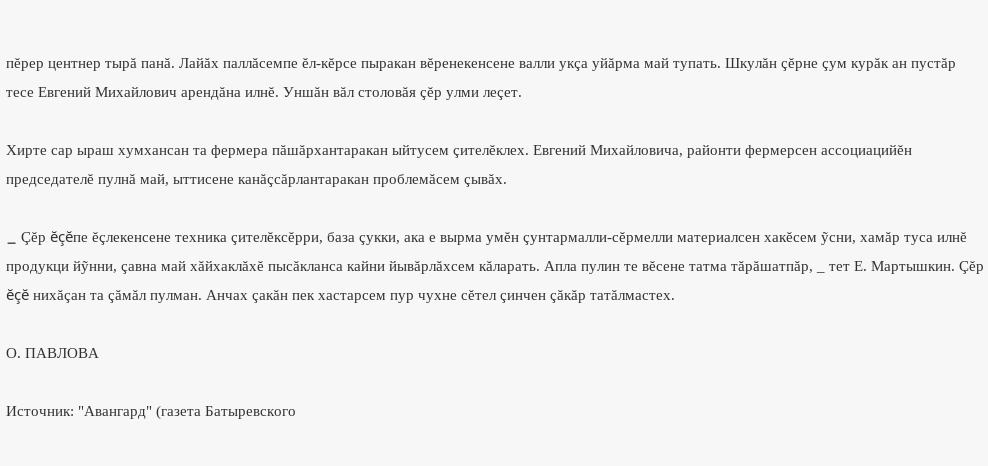пĕрер центнер тырă панă. Лайăх паллăсемпе ĕл-кĕрсе пыракан вĕренекенсене валли укçа уйăрма май тупать. Шкулăн çĕрне çум курăк ан пустăр тесе Евгений Михайлович арендăна илнĕ. Уншăн вăл столовăя çĕр улми леçет.

Хирте сар ыраш хумхансан та фермера пăшăрхантаракан ыйтусем çителĕклех. Евгений Михайловича, районти фермерсен ассоциацийĕн председателĕ пулнă май, ыттисене канăçсăрлантаракан проблемăсем çывăх.

_ Çĕр ĕçĕпе ĕçлекенсене техника çителĕксĕрри, база çукки, ака е вырма умĕн çунтармалли-сĕрмелли материалсен хакĕсем ỹсни, хамăр туса илнĕ продукци йỹнни, çавна май хăйхаклăхĕ пысăкланса кайни йывăрлăхсем кăларать. Апла пулин те вĕсене татма тăрăшатпăр, _ тет Е. Мартышкин. Çĕр ĕçĕ нихăçан та çăмăл пулман. Анчах çакăн пек хастарсем пур чухне сĕтел çинчен çăкăр татăлмастех.

О. ПАВЛОВА

Источник: "Авангард" (газета Батыревского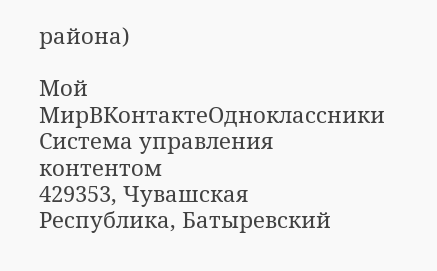района)

Мой МирВКонтактеОдноклассники
Система управления контентом
429353, Чувашская Республика, Батыревский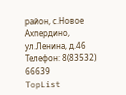район, с.Новое Ахпердино, ул.Ленина, д.46
Телефон: 8(83532) 66639
TopList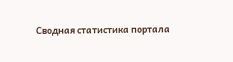Сводная статистика портала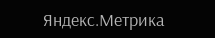Яндекс.Метрика